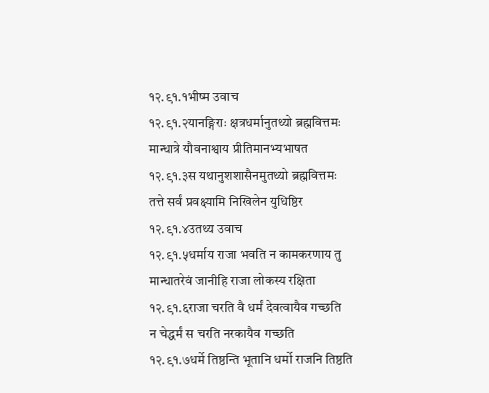१२.९१.१भीष्म उवाच
१२.९१.२यानङ्गिराः क्षत्रधर्मानुतथ्यो ब्रह्मवित्तमः
मान्धात्रे यौवनाश्वाय प्रीतिमानभ्यभाषत
१२.९१.३स यथानुशशासैनमुतथ्यो ब्रह्मवित्तमः
तत्ते सर्वं प्रवक्ष्यामि निखिलेन युधिष्ठिर
१२.९१.४उतथ्य उवाच
१२.९१.५धर्माय राजा भवति न कामकरणाय तु
मान्धातरेवं जानीहि राजा लोकस्य रक्षिता
१२.९१.६राजा चरति वै धर्मं देवत्वायैव गच्छति
न चेद्धर्मं स चरति नरकायैव गच्छति
१२.९१.७धर्मे तिष्ठन्ति भूतानि धर्मो राजनि तिष्ठति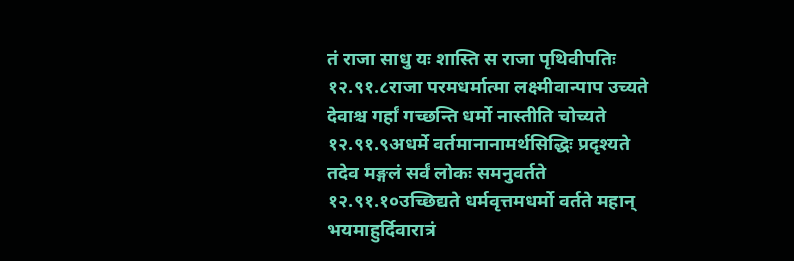तं राजा साधु यः शास्ति स राजा पृथिवीपतिः
१२.९१.८राजा परमधर्मात्मा लक्ष्मीवान्पाप उच्यते
देवाश्च गर्हां गच्छन्ति धर्मो नास्तीति चोच्यते
१२.९१.९अधर्मे वर्तमानानामर्थसिद्धिः प्रदृश्यते
तदेव मङ्गलं सर्वं लोकः समनुवर्तते
१२.९१.१०उच्छिद्यते धर्मवृत्तमधर्मो वर्तते महान्
भयमाहुर्दिवारात्रं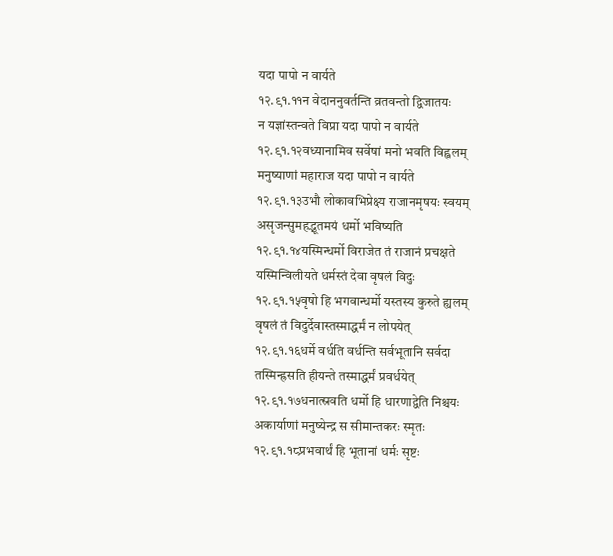यदा पापो न वार्यते
१२.९१.११न वेदाननुवर्तन्ति व्रतवन्तो द्विजातयः
न यज्ञांस्तन्वते विप्रा यदा पापो न वार्यते
१२.९१.१२वध्यानामिव सर्वेषां मनो भवति विह्वलम्
मनुष्याणां महाराज यदा पापो न वार्यते
१२.९१.१३उभौ लोकावभिप्रेक्ष्य राजानमृषयः स्वयम्
असृजन्सुमहद्भूतमयं धर्मो भविष्यति
१२.९१.१४यस्मिन्धर्मो विराजेत तं राजानं प्रचक्षते
यस्मिन्विलीयते धर्मस्तं देवा वृषलं विदुः
१२.९१.१५वृषो हि भगवान्धर्मो यस्तस्य कुरुते ह्यलम्
वृषलं तं विदुर्देवास्तस्माद्धर्मं न लोपयेत्
१२.९१.१६धर्मे वर्धति वर्धन्ति सर्वभूतानि सर्वदा
तस्मिन्ह्रसति हीयन्ते तस्माद्धर्मं प्रवर्धयेत्
१२.९१.१७धनात्स्रवति धर्मो हि धारणाद्वेति निश्चयः
अकार्याणां मनुष्येन्द्र स सीमान्तकरः स्मृतः
१२.९१.१८प्रभवार्थं हि भूतानां धर्मः सृष्टः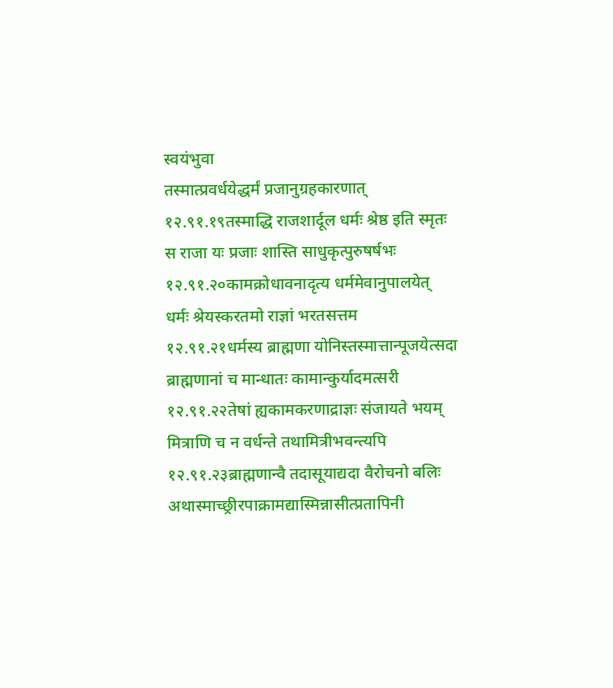स्वयंभुवा
तस्मात्प्रवर्धयेद्धर्मं प्रजानुग्रहकारणात्
१२.९१.१९तस्माद्धि राजशार्दूल धर्मः श्रेष्ठ इति स्मृतः
स राजा यः प्रजाः शास्ति साधुकृत्पुरुषर्षभः
१२.९१.२०कामक्रोधावनादृत्य धर्ममेवानुपालयेत्
धर्मः श्रेयस्करतमो राज्ञां भरतसत्तम
१२.९१.२१धर्मस्य ब्राह्मणा योनिस्तस्मात्तान्पूजयेत्सदा
ब्राह्मणानां च मान्धातः कामान्कुर्यादमत्सरी
१२.९१.२२तेषां ह्यकामकरणाद्राज्ञः संजायते भयम्
मित्राणि च न वर्धन्ते तथामित्रीभवन्त्यपि
१२.९१.२३ब्राह्मणान्वै तदासूयाद्यदा वैरोचनो बलिः
अथास्माच्छ्रीरपाक्रामद्यास्मिन्नासीत्प्रतापिनी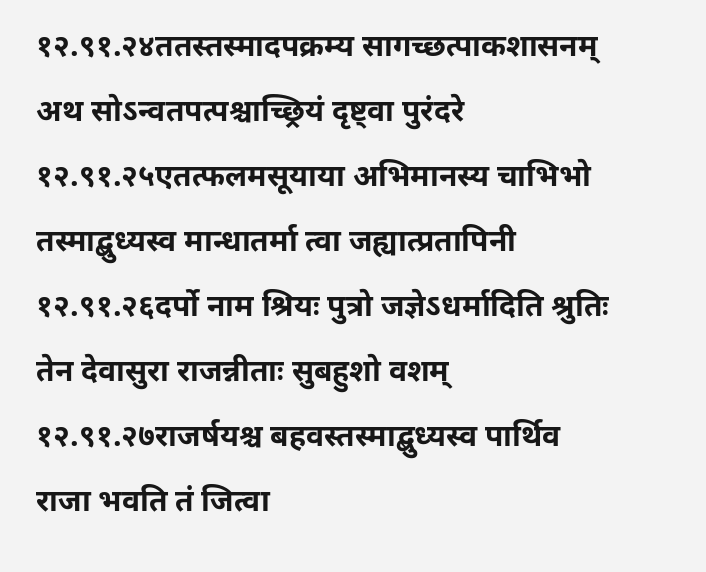१२.९१.२४ततस्तस्मादपक्रम्य सागच्छत्पाकशासनम्
अथ सोऽन्वतपत्पश्चाच्छ्रियं दृष्ट्वा पुरंदरे
१२.९१.२५एतत्फलमसूयाया अभिमानस्य चाभिभो
तस्माद्बुध्यस्व मान्धातर्मा त्वा जह्यात्प्रतापिनी
१२.९१.२६दर्पो नाम श्रियः पुत्रो जज्ञेऽधर्मादिति श्रुतिः
तेन देवासुरा राजन्नीताः सुबहुशो वशम्
१२.९१.२७राजर्षयश्च बहवस्तस्माद्बुध्यस्व पार्थिव
राजा भवति तं जित्वा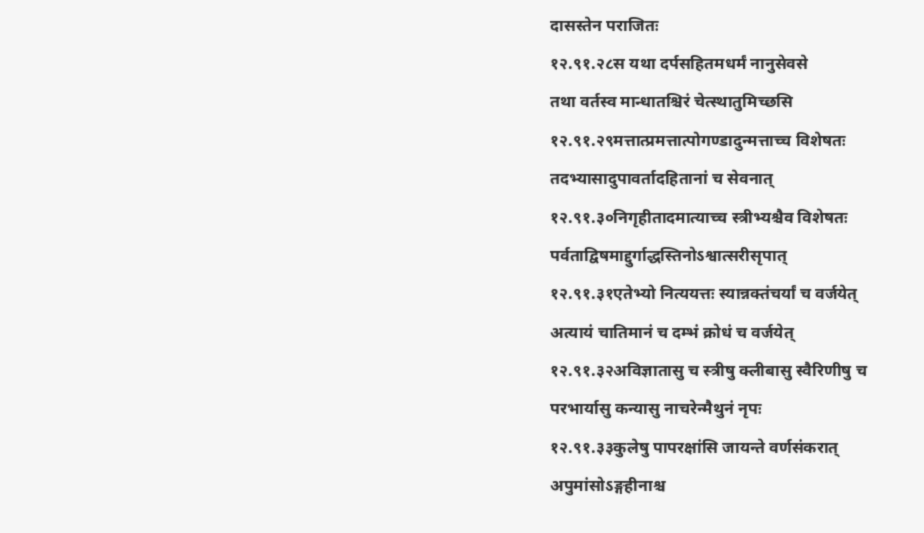दासस्तेन पराजितः
१२.९१.२८स यथा दर्पसहितमधर्मं नानुसेवसे
तथा वर्तस्व मान्धातश्चिरं चेत्स्थातुमिच्छसि
१२.९१.२९मत्तात्प्रमत्तात्पोगण्डादुन्मत्ताच्च विशेषतः
तदभ्यासादुपावर्तादहितानां च सेवनात्
१२.९१.३०निगृहीतादमात्याच्च स्त्रीभ्यश्चैव विशेषतः
पर्वताद्विषमाद्दुर्गाद्धस्तिनोऽश्वात्सरीसृपात्
१२.९१.३१एतेभ्यो नित्ययत्तः स्यान्नक्तंचर्यां च वर्जयेत्
अत्यायं चातिमानं च दम्भं क्रोधं च वर्जयेत्
१२.९१.३२अविज्ञातासु च स्त्रीषु क्लीबासु स्वैरिणीषु च
परभार्यासु कन्यासु नाचरेन्मैथुनं नृपः
१२.९१.३३कुलेषु पापरक्षांसि जायन्ते वर्णसंकरात्
अपुमांसोऽङ्गहीनाश्च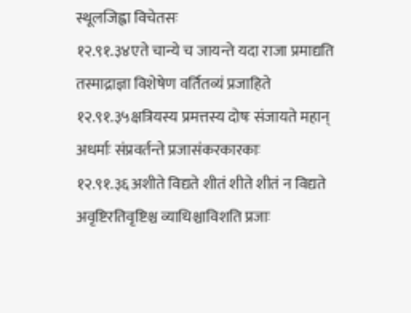स्थूलजिह्वा विचेतसः
१२.९१.३४एते चान्ये च जायन्ते यदा राजा प्रमाद्यति
तस्माद्राज्ञा विशेषेण वर्तितव्यं प्रजाहिते
१२.९१.३५क्षत्रियस्य प्रमत्तस्य दोषः संजायते महान्
अधर्माः संप्रवर्तन्ते प्रजासंकरकारकाः
१२.९१.३६अशीते विद्यते शीतं शीते शीतं न विद्यते
अवृष्टिरतिवृष्टिश्च व्याधिश्चाविशति प्रजाः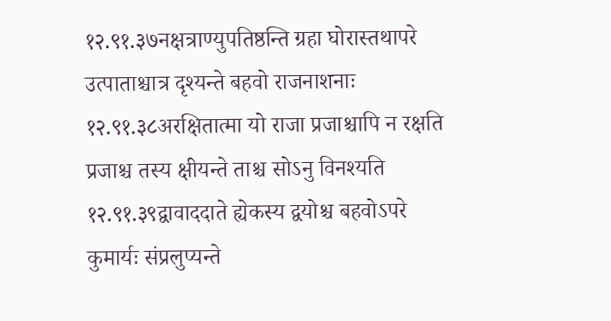१२.९१.३७नक्षत्राण्युपतिष्ठन्ति ग्रहा घोरास्तथापरे
उत्पाताश्चात्र दृश्यन्ते बहवो राजनाशनाः
१२.९१.३८अरक्षितात्मा यो राजा प्रजाश्चापि न रक्षति
प्रजाश्च तस्य क्षीयन्ते ताश्च सोऽनु विनश्यति
१२.९१.३९द्वावाददाते ह्येकस्य द्वयोश्च बहवोऽपरे
कुमार्यः संप्रलुप्यन्ते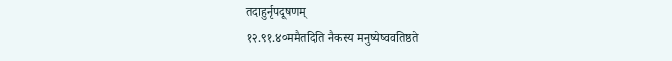तदाहुर्नृपदूषणम्
१२.९१.४०ममैतदिति नैकस्य मनुष्येष्ववतिष्ठते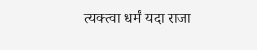त्यक्त्वा धर्मं यदा राजा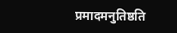प्रमादमनुतिष्ठति